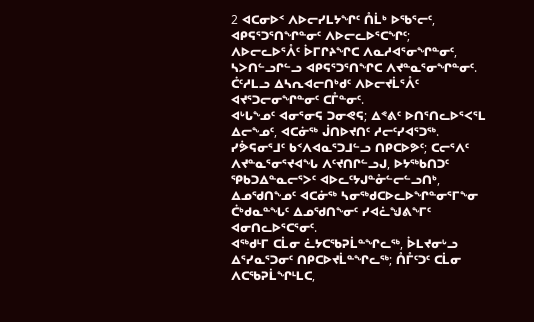2 ᐊᑕᓂᐅᑉ ᐱᐅᓕᓯᒪᔭᖏᑦ ᑍᒫᒃ ᐅᖃᕐᓕᑦ, ᐊᑭᕋᕐᑐᕐᑎᖏᓐᓂᑦ ᐱᐅᓕᓚᐅᕐᑕᖏᑦ;
ᐱᐅᓕᓚᐅᕐᐰᑦ ᐆᒥᒋᔨᖏᑕ ᐱᓇᓱᐊᕐᓂᖏᓐᓂᑦ, ᓴᐳᑎᓪᓗᒋᓪᓗ ᐊᑭᕋᕐᑐᕐᑎᖏᑕ ᐱᔪᓐᓇᕐᓂᖏᓐᓂᑦ.
ᑖᑦᓱᒪᓗ ᐃᓴᕆᐊᓕᑎᒃᑯᑦ ᐱᐅᓕᔪᒫᕐᐰᑦ ᐊᔪᕐᑐᓕᓂᖏᓐᓂᑦ ᑕᒤᓐᓂᑦ.
ᐊᒡᒐᖕᓄᑦ ᐊᓂᕐᓂᕋ ᑐᓂᕙᕋ; ᐃᕝᕕᑦ ᐅᑎᕐᑎᓚᐅᕐᐸᕐᒪ ᐃᓕᖕᓄᑦ, ᐊᑕᓃᖅ ᒎᑎᐅᔪᑎᑦ ᓱᓕᑦᓯᐊᕐᑐᖅ.
ᓯᕘᕋᓂᕐᒧᑦ ᑲᑉᐱᐊᓇᕐᑐᒧᓪᓗ ᑎᑭᑕᐅᕗᑦ; ᑕᓕᕐᐱᑦ ᐱᔪᓐᓇᕐᓂᕐᔪᐊᖓ ᐱᑦᔪᑎᒋᓪᓗᒍ, ᐅᔭᖅᑲᑎᑐᑦ ᕿᑲᑐᐃᓐᓇᓕᕐᐳᑦ ᐊᐅᓚᑦᔭᒍᓐᓁᓪᓕᓪᓗᑎᒃ, ᐃᓄᖁᑎᖕᓄᑦ ᐊᑕᓃᖅ ᓴᓂᖅᑯᑕᐅᓚᐅᖏᓐᓂᕐᒥᖕᓂ ᑖᒃᑯᓇᓐᖓᑦ ᐃᓄᖁᑎᖕᓂᑦ ᓯᐊᓛᖑᕕᖕᒥᑦ ᐊᓂᑎᓚᐅᕐᑕᕐᓂᑦ.
ᐊᖅᑯᒻᒥ ᑕᒫᓂ ᓛᔭᑕᖃᕈᒫᓐᖏᓚᖅ, ᐆᒪᔪᓂᒡᓗ ᐃᕐᓯᓇᕐᑐᓂᑦ ᑎᑭᑕᐅᔪᒫᓐᖏᓚᖅ; ᑍᒤᑦᑐᑦ ᑕᒫᓂ ᐱᑕᖃᕈᒫᖏᒻᒪᑕ,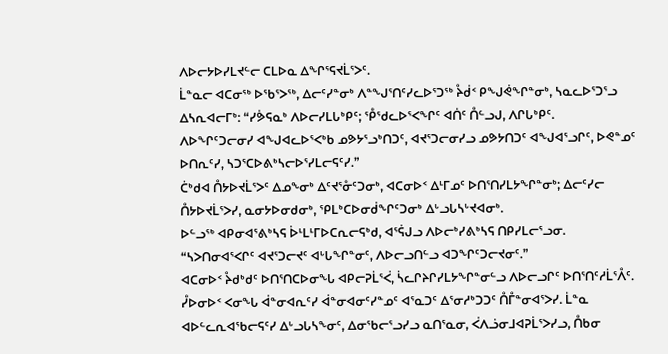ᐱᐅᓕᔭᐅᓯᒪᔪᓪᓕ ᑕᒪᐅᓇ ᐃᖏᕐᕋᔪᒫᕐᐳᑦ.
ᒫᓐᓇᓕ ᐊᑕᓂᖅ ᐅᖃᕐᐳᖅ, ᐃᓕᑦᓯᓐᓂᒃ ᐱᓐᖑᕐᑎᑦᓯᓚᐅᕐᑐᖅ ᔧᑰᑉ ᑭᖑᕚᖏᓐᓂᒃ, ᓴᓇᓚᐅᕐᑐᕐᓗ ᐃᓴᕆᐊᓕᒥᒃ: “ᓯᕘᕋᓇᒃ ᐱᐅᓕᓯᒪᒐᒃᑭᑦ; ᕾᖁᓚᐅᕐᐸᖏᑦ ᐊᑏᑦ ᑍᓪᓗᒍ, ᐱᒋᒐᒃᑭᑦ.
ᐱᐅᖏᑦᑐᓕᓂᓯ ᐊᖑᐊᓚᐅᕐᐸᒃᑲ ᓄᕗᔭᕐᓗᒃᑎᑐᑦ, ᐊᔪᕐᑐᓕᓂᓯᓗ ᓄᕗᔭᑎᑐᑦ ᐊᖑᐊᕐᓗᒋᑦ, ᐅᕙᓐᓄᑦ ᐅᑎᕆᑦᓯ, ᓴᑐᕐᑕᐅᕕᒃᓴᓕᐅᕐᓯᒪᓕᕋᑦᓯ.”
ᑖᒃᑯᐊ ᑍᔭᐅᔪᒫᕐᐳᑦ ᐃᓄᖕᓂᒃ ᐃᑦᔪᕐᓁᑦᑐᓂᒃ, ᐊᑕᓂᐅᑉ ᐃᒻᒥᓄᑦ ᐅᑎᕐᑎᓯᒪᔭᖏᓐᓂᒃ; ᐃᓕᑦᓯᓕ ᑍᔭᐅᔪᒫᕐᐳᓯ, ᓇᓂᔭᐅᓂᑯᓂᒃ, ᕿᒪᒃᑕᐅᓂᑰᖏᑦᑐᓂᒃ ᐃᒡᓗᒐᓴᒡᔪᐊᓂᒃ.
ᐅᓪᓗᖅ ᐊᑭᓂᐊᕐᕕᒃᓴᕋ ᐆᒻᒪᒻᒥᐅᑕᕆᓕᕋᒃᑯ, ᐊᕐᕌᒍᓗ ᐱᐅᓕᒃᓯᕕᒃᓴᕋ ᑎᑭᓯᒪᓕᕐᓗᓂ.
“ᓴᐳᑎᓂᐊᕐᐸᒋᑦ ᐊᔪᕐᑐᓕᔪᑦ ᐊᒡᒐᖏᓐᓂᑦ, ᐱᐅᓕᓗᑎᓪᓗ ᐊᑐᖏᑦᑐᓕᔪᓂᑦ.”
ᐊᑕᓂᐅᑉ ᔧᑯᒃᑯᑦ ᐅᑎᕐᑎᑕᐅᓂᖓ ᐊᑭᓕᕈᒫᕐᐹ, ᓵᓚᒋᔨᒋᓯᒪᔭᖏᓐᓂᓪᓗ ᐱᐅᓕᓗᒋᑦ ᐅᑎᕐᑎᑦᓱᒫᕐᐰᑦ.
ᓮᐅᓂᐅᑉ ᐸᓂᖓ ᐋᓐᓂᐊᕆᑦᓯ ᐋᓐᓂᐊᓂᑦᓯᓐᓄᑦ ᐊᕐᓇᑐᑦ ᐃᕐᓂᓱᒃᑐᑐᑦ ᑍᒤᓐᓂᐊᕐᐳᓯ. ᒫᓐᓇ ᐊᐅᓪᓚᕆᐊᖃᓕᕋᑦᓯ ᐃᒡᓗᒐᓴᖕᓂᑦ, ᐃᓂᖃᓕᕐᓗᓯᓗ ᓇᑎᕐᓇᓂ, ᐹᐱᓘᓂᒧᐊᕈᒫᕐᐳᓯᓗ, ᑍᑲᓂ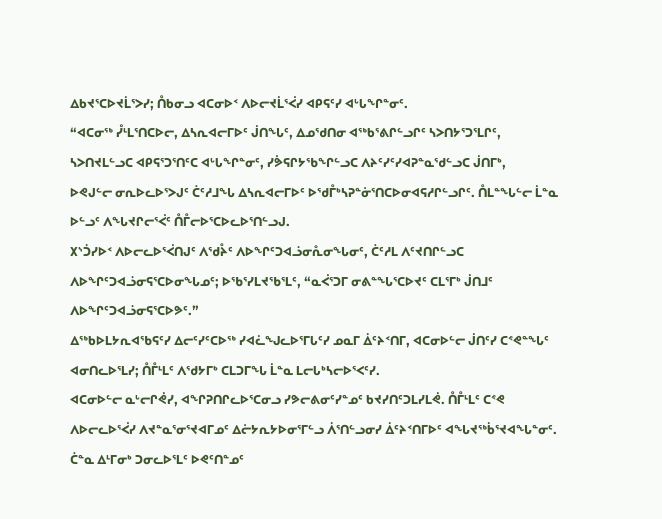ᐃᑲᔪᕐᑕᐅᔪᒫᕐᐳᓯ; ᑍᑲᓂᓗ ᐊᑕᓂᐅᑉ ᐱᐅᓕᔪᒫᕐᐹᓯ ᐊᑭᕋᑦᓯ ᐊᒡᒐᖏᓐᓂᑦ.
“ᐊᑕᓂᖅ ᓮᒻᒪᕐᑎᑕᐅᓕ, ᐃᓴᕆᐊᓕᒥᐅᑦ ᒎᑎᖓᑦ, ᐃᓄᖁᑎᓂ ᐊᖅᑲᕐᕕᒋᓪᓗᒋᑦ ᓴᐳᑎᔭᕐᑐᕐᒪᒋᑦ,
ᓴᐳᑎᔪᒪᓪᓗᑕ ᐊᑭᕋᕐᑐᕐᑎᑦᑕ ᐊᒡᒐᖏᓐᓂᑦ, ᓯᕘᕋᒋᔭᖃᖏᓪᓗᑕ ᐱᔨᑦᓯᑦᓯᐊᕈᓐᓇᖁᓪᓗᑕ ᒎᑎᒥᒃ,
ᐅᕙᒍᓪᓕ ᓂᕆᐅᓚᐅᕐᐳᒍᑦ ᑖᑦᓱᒧᖓ ᐃᓴᕆᐊᓕᒥᐅᑦ ᐅᖁᒤᒃᓴᕈᓐᓃᕐᑎᑕᐅᓂᐊᕋᓱᒋᓪᓗᒋᑦ. ᑍᒪᓐᖓᓪᓕ ᒫᓐᓇ ᐅᓪᓗᑦ ᐱᖓᔪᒋᓕᕐᐹᑦ ᑍᒤᓕᐅᕐᑕᐅᓚᐅᕐᑎᓪᓗᒍ.
᙭ᔅᑑᓯᐅᑉ ᐱᐅᓕᓚᐅᕐᐹᑎᒍᑦ ᐱᖁᔧᑦ ᐱᐅᖏᑦᑐᐊᓘᓂᕅᓂᖓᓂᑦ, ᑖᑦᓱᒪ ᐱᑦᔪᑎᒋᓪᓗᑕ ᐱᐅᖏᑦᑐᐊᓘᓂᕋᕐᑕᐅᓂᖓᓄᑦ; ᐅᖃᕐᓯᒪᔪᖃᕐᒪᑦ, “ᓇᐹᕐᑐᒥ ᓂᕕᓐᖓᕐᑕᐅᔪᑦ ᑕᒪᕐᒥᒃ ᒎᑎᒧᑦ ᐱᐅᖏᑦᑐᐊᓘᓂᕋᕐᑕᐅᕗᑦ.”
ᐃᖅᑲᐅᒪᔭᕆᐊᖃᕋᑦᓯ ᐃᓕᑦᓯᑦᑕᐅᖅ ᓯᐊᓛᖑᓚᐅᕐᒥᒐᑦᓯ ᓄᓇᒥ ᐄᑦᔨᑉᑎᒥ, ᐊᑕᓂᐅᓪᓕ ᒎᑎᑦᓯ ᑕᕝᕙᓐᖓᑦ ᐊᓂᑎᓚᐅᕐᒪᓯ; ᑍᒤᒻᒪᑦ ᐱᖁᔭᒥᒃ ᑕᒪᑐᒥᖓ ᒫᓐᓇ ᒪᓕᒐᒃᓴᓕᐅᕐᐸᑦᓯ.
ᐊᑕᓂᐅᓪᓕ ᓇᒡᓕᒋᕚᓯ, ᐊᖏᕈᑎᒋᓚᐅᕐᑕᓂᓗ ᓯᕗᓕᕕᓂᑦᓯᓐᓄᑦ ᑲᔪᓯᑎᑦᑐᒪᓯᒪᕚ. ᑍᒤᒻᒪᑦ ᑕᕝᕙ ᐱᐅᓕᓚᐅᕐᐹᓯ ᐱᔪᓐᓇᕐᓂᕐᔪᐊᒥᓄᑦ ᐃᓖᔭᕆᔭᐅᓂᕐᒥᓪᓗ ᐲᕐᑎᓪᓗᓂᓯ ᐄᑦᔨᑉᑎᒥᐅᑦ ᐊᖓᔪᖅᑳᕐᔪᐊᖓᓐᓂᑦ.
ᑖᓐᓇ ᐃᒻᒥᓂᒃ ᑐᓂᓚᐅᕐᒪᑦ ᐅᕙᑦᑎᓐᓄᑦ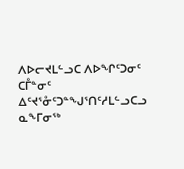ᐱᐅᓕᔪᒪᓪᓗᑕ ᐱᐅᖏᑦᑐᓂᑦ ᑕᒤᓐᓂᑦ ᐃᑦᔪᕐᓁᑦᑐᓐᖑᕐᑎᑦᓱᒪᓪᓗᑕᓗ ᓇᖕᒥᓂᖅ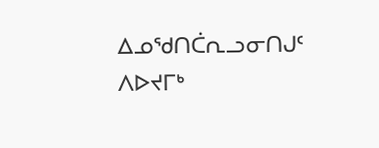ᐃᓄᖁᑎᑖᕆᓗᓂᑎᒍᑦ ᐱᐅᔪᒥᒃ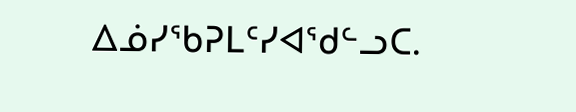ᐃᓅᓯᖃᕈᒪᑦᓯᐊᖁᓪᓗᑕ.